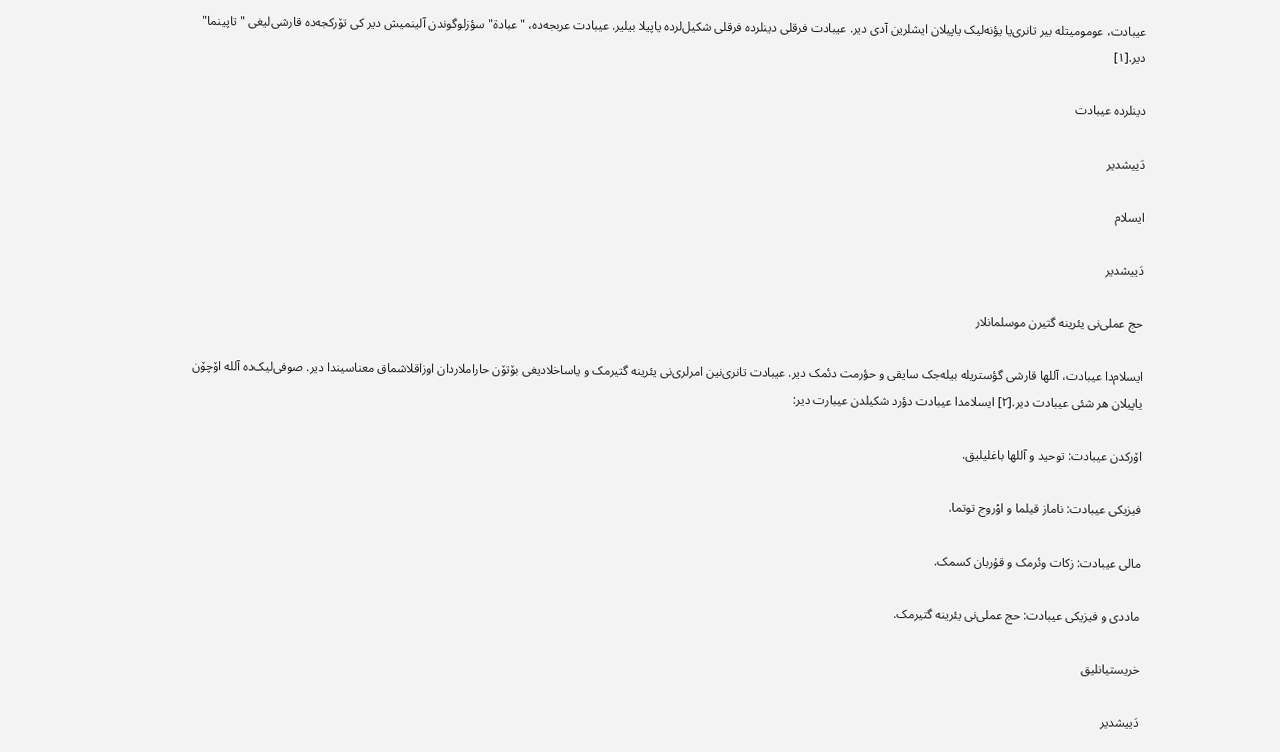عیبادت، عومومیتله بیر تانری‌یا یؤنه‌لیک یاپیلان ایشلرین آدی دیر. عیبادت فرقلی دینلرده فرقلی شکیل‌لرده یاپیلا بیلیر. عیبادت عربجه‌ده، "عبادة" سؤزلوگوندن آلینمیش دیر کی تۆرکجه‌ده قارشی‌لیغی " تاپینما" دیر.[۱]

دینلرده عیبادت

دَییشدیر

ایسلام

دَییشدیر

حج عملی‌نی یئرینه گتیرن موسلمانلار

ایسلام‌دا عیبادت، آللها قارشی گؤستریله بیله‌جک سایقی و حؤرمت دئمک دیر. عیبادت تانری‌نین امرلری‌نی یئرینه گتیرمک و یاساخلادیغی بۆتۆن حاراملاردان اوزاقلاشماق معناسیندا دیر. صوفی‌لیک‌ده آلله اۆچۆن یاپیلان هر شئی عیبادت دیر.[۲] ایسلامدا عیبادت دؤرد شکیلدن عیبارت دیر:

اۆرکدن عیبادت: توحید و آللها باغلیلیق.

فیزیکی عیبادت: ناماز قیلما و اوْروج توتما.

مالی عیبادت: زکات وئرمک و قۇربان کسمک.

ماددی و فیزیکی عیبادت: حج عملی‌نی یئرینه گتیرمک.

خریستیانلیق

دَییشدیر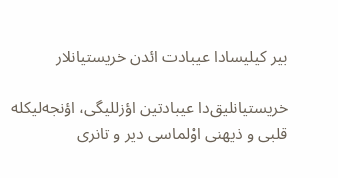بیر کیلیسادا عیبادت ائدن خریستیانلار

خریستیانلیق‌دا عیبادتین اؤزللیگی، اؤنجه‌لیکله قلبی و ذیهنی اوْلماسی دیر و تانری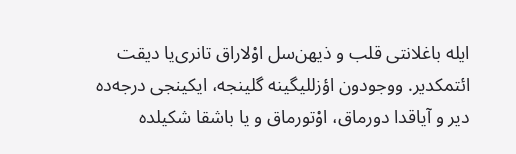ایله باغلانتی قلب و ذیهن‌سل اوْلاراق تانری‌یا دیقت ائتمکدیر. ووجودون اؤزللیگینه گلینجه، ایکینجی درجه‌ده دیر و آیاقدا دورماق، اوْتورماق و یا باشقا شکیلده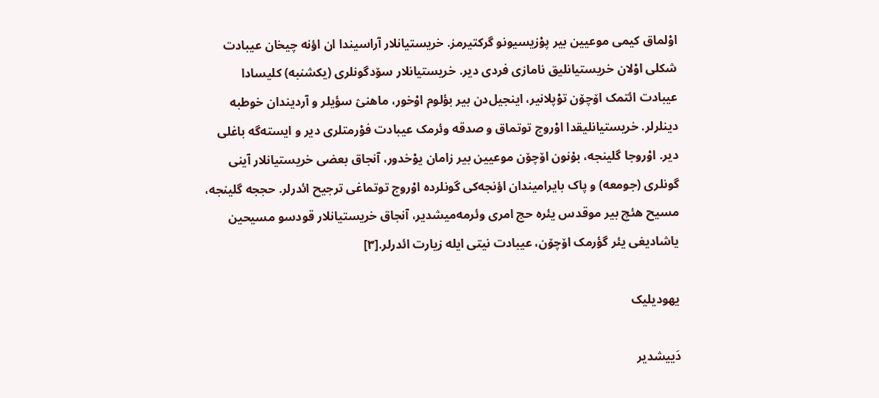اوْلماق کیمی موعیین بیر پوْزیسیونو گرکتیرمز. خریستیانلار آراسیندا ان اؤنه چیخان عیبادت شکلی اوْلان خریستیانلیق نامازی فردی دیر. خریستیانلار سۆدگونلری (یکشنبه) کلیسادا عیبادت ائتمک اۆچۆن توْپلانیر، اینجیل‌دن بیر بؤلوم اوْخور، ماهنؽ سؤیلر و آردیندان خوطبه دینلرلر. خریستیانلیقدا اوْروج توتماق و صدقه وئرمک عیبادت فوْرمتلری دیر و ایسته‌گه باغلی دیر. اوْروجا گلینجه، بۇنون اۆچۆن موعیین بیر زامان یوْخدور، آنجاق بعضی خریستیانلار آینی گونلری (جومعه) و پاک بایرامیندان اؤنجه‌کی گونلرده اوْروج توتماغی ترجیح ائدرلر. حججه گلینجه، مسیح هئچ بیر موقدس یئره حج امری وئرمه‌میشدیر، آنجاق خریستیانلار قودسو مسیحین یاشادیغی یئر گؤرمک اۆچۆن، عیبادت نیتی ایله زیارت ائدرلر.[۳]

یهودیلیک

دَییشدیر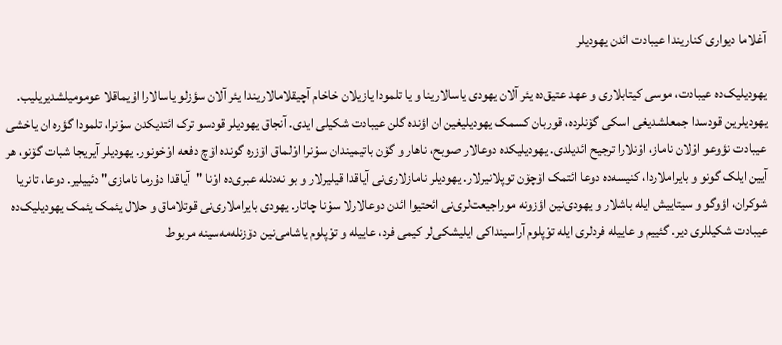آغلاما دیواری کناریندا عیبادت ائدن یهودیلر

یهودیلیک‌ده عیبادت، موسی کیتابلاری و عهد عتیق‌ده یئر آلان یهودی یاسالارینا و یا تلمودا یازیلان خاخام آچیقلامالاریندا یئر آلان سؤزلو یاسالارا اۇیماقلا عومومیلشدیریلیب. یهودیلرین قودسدا جمعلشدیغی اسکی گۆنلرده، قوربان کسمک یهودیلیغین ان اؤنده گلن عیبادت شکیلی ایدی. آنجاق یهودیلر قودسو ترک ائتدیکدن سوْنرا، تلمودا گؤره ان یاخشی عیبادت نؤوعو اوْلان ناماز، اوْنلارا ترجیح ائدیلدی. یهودیلیکده دوعالار صوبح، ناهار و گۆن باتیمیندان سوْنرا اوْلماق اۆزره گونده اۆچ دفعه اوْخونور. یهودیلر آیریجا شبات گۆنو، هر آیین ایلک گونو و بایراملاردا، کنیسه‌ده دوعا ائتمک اۆچۆن توپلانیرلار. یهودیلر نامازلاری‌نی آیاقدا قیلیرلار و بو نه‌دنله عبری‌ده اوْنا "آیاقدا دۇرما نامازی" دئییلیر. دوعا، تانریا شوکران، اؤوگو و سیتاییش ایله باشلار و یهودی‌نین اؤزونه موراجیعت‌لری‌نی ائحتیوا ائدن دوعالارلا سوْنا چاتار. یهودی بایراملاری‌نی قوتلاماق و حلال یئمک یئمک یهودیلیک‌ده عیبادت شکیللری دیر. گئییم و عاییله فردلری ایله توْپلوم آراسینداکی ایلیشکی‌لر کیمی فرد، عاییله و توْپلوم یاشامی‌نین دۆزنله‌مه‌سینه مربوط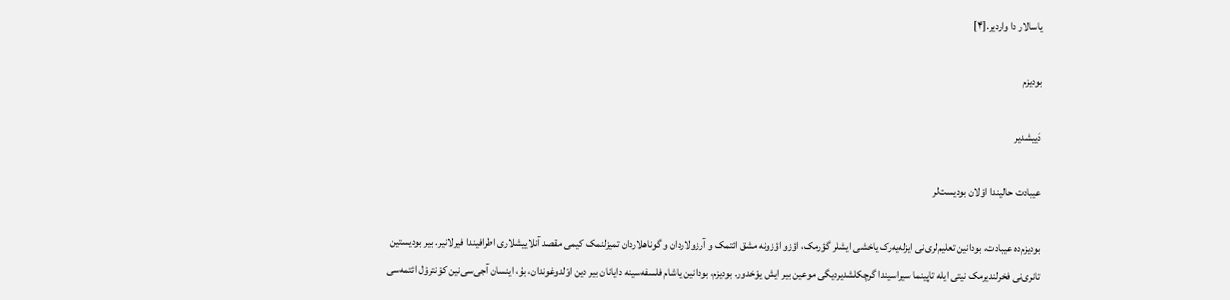یاسالار دا واردیر.[۴]

بودیزم

دَییشدیر

عیبادت حالیندا اوْلان بودیست‌لر

بودیزم‌ده عیبادت، بودانین تعلیم‌لری‌نی ایزله‌یه‌رک یاخشی ایشلر گؤرمک، اؤزو اؤزونه مشق ائتمک و آرزولاردان و گوناهلاردان تمیزلنمک کیمی مقصد آنلاییشلاری اطرافیندا فیرلانیر. بیر بودیستین تانری‌نی فخرلندیرمک نیتی ایله تاپینما سیراسیندا گرچکلشدیردیگی موعین بیر ایش یوْخدور. بودیزم، بودانین یاشام فلسفه‌سینه دایانان بیر دین اوْلدوغوندان، بۇ، اینسان آجی‌سی‌نین کوْنتروْل ائتمه‌سی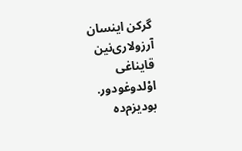گرکن اینسان آرزولاری‌نین قایناغی اوْلدوغودور. بودیزم‌ده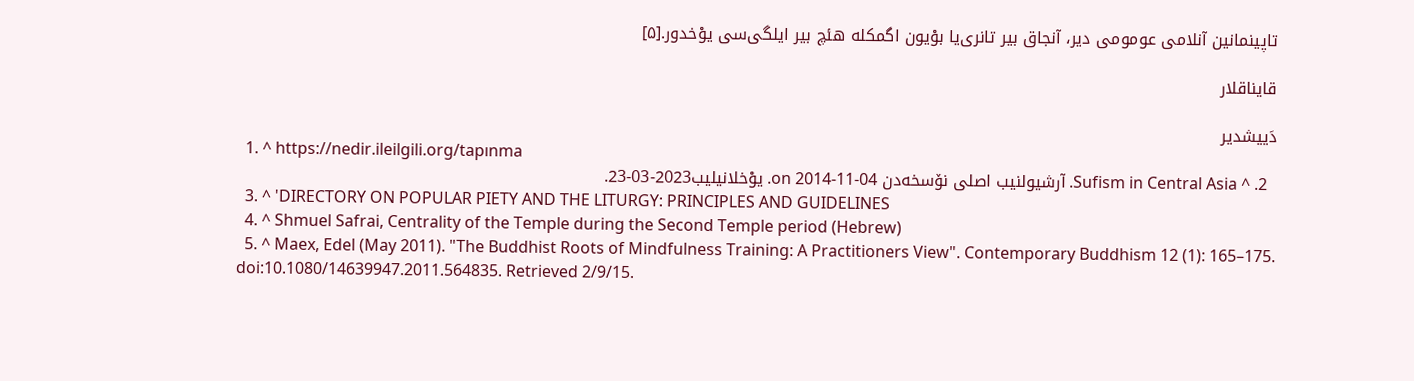تاپینمانین آنلامی عومومی دیر، آنجاق بیر تانری‌یا بوْیون اگمکله هئچ بیر ایلگی‌سی یوْخدور.[۵]

قایناقلار

دَییشدیر
  1. ^ https://nedir.ileilgili.org/tapınma
  2. ^ Sufism in Central Asia. آرشیولنیب اصلی نۆسخه‌دن on 2014-11-04. یوْخلانیلیب2023-03-23.
  3. ^ 'DIRECTORY ON POPULAR PIETY AND THE LITURGY: PRINCIPLES AND GUIDELINES
  4. ^ Shmuel Safrai, Centrality of the Temple during the Second Temple period (Hebrew)
  5. ^ Maex, Edel (May 2011). "The Buddhist Roots of Mindfulness Training: A Practitioners View". Contemporary Buddhism 12 (1): 165–175. doi:10.1080/14639947.2011.564835. Retrieved 2/9/15.